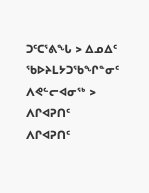ᑐᑦᑕᕐᕕᖓ > ᐃᓄᐃᑦ ᖃᐅᔨᒪᔭᑐᖃᖏᓐᓂᑦ ᐱᕙᓪᓕᐊᓂᖅ > ᐱᒋᐊᕈᑎᑦ
ᐱᒋᐊᕈᑎᑦ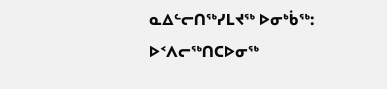ᓇᐃᓪᓕᑎᖅᓯᒪᔪᖅ ᐅᓂᒃᑳᖅ:
ᐅᑉᐱᓕᖅᑎᑕᐅᓂᖅ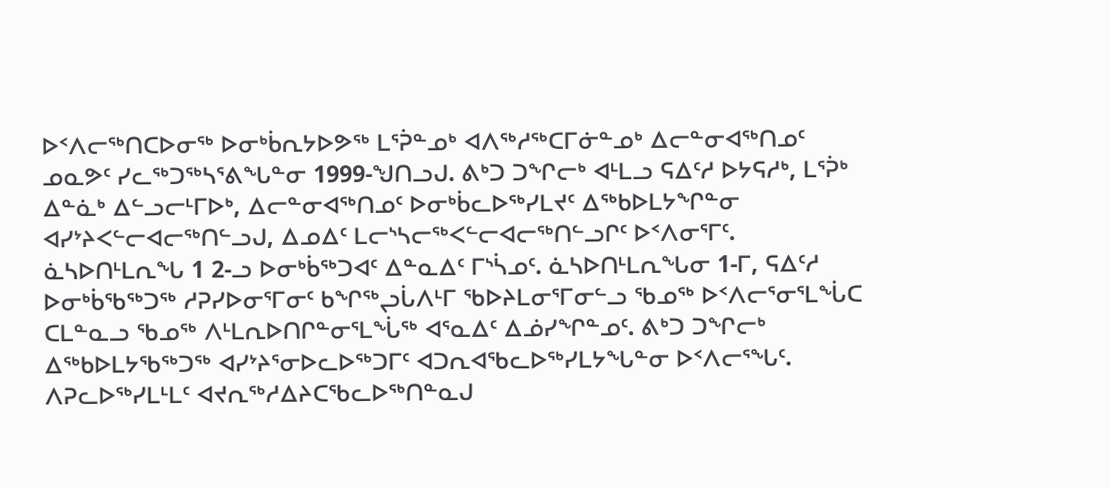ᐅᑉᐱᓕᖅᑎᑕᐅᓂᖅ ᐅᓂᒃᑳᕆᔭᐅᕗᖅ ᒪᕐᕉᓐᓄᒃ ᐊᐱᖅᓱᖅᑕᒥᓃᓐᓄᒃ ᐃᓕᓐᓂᐊᖅᑎᓄᑦ ᓄᓇᕗᑦ ᓯᓚᖅᑐᖅᓴᕐᕕᖓᓐᓂ 1999-ᖑᑎᓗᒍ. ᕕᒃᑐ ᑐᖏᓕᒃ ᐊᒻᒪᓗ ᕋᐃᑦᓱ ᐅᔭᕋᓱᒃ, ᒪᕐᕉᒃ ᐃᓐᓈᒃ ᐃᓪᓗᓕᒻᒥᐅᒃ, ᐃᓕᓐᓂᐊᖅᑎᓄᑦ ᐅᓂᒃᑳᓚᐅᖅᓯᒪᔪᑦ ᐃᖅᑲᐅᒪᔭᖏᓐᓂ ᐊᓯᔾᔨᐸᓪᓕᐊᓕᖅᑎᓪᓗᒍ, ᐃᓄᐃᑦ ᒪᓕᔅᓴᓕᖅᐸᓪᓕᐊᓕᖅᑎᓪᓗᒋᑦ ᐅᑉᐱᓂᕐᒥᑦ.
ᓈᓴᐅᑎᒻᒪᕆᖓ 1 2-ᓗ ᐅᓂᒃᑳᖅᑐᐊᑦ ᐃᓐᓇᐃᑦ ᒥᔅᓵᓄᑦ. ᓈᓴᐅᑎᒻᒪᕆᖓᓂ 1-ᒥ, ᕋᐃᑦᓱ ᐅᓂᒃᑳᖃᖅᑐᖅ ᓱᕈᓯᐅᓂᕐᒥᓂᑦ ᑲᖏᖅᖢᒑᐱᒻᒥ ᖃᐅᔨᒪᓂᕐᒥᓂᓪᓗ ᖃᓄᖅ ᐅᑉᐱᓕᕐᓂᕐᒪᖔᑕ ᑕᒪᓐᓇᓗ ᖃᓄᖅ ᐱᒻᒪᕆᐅᑎᒋᓐᓂᕐᒪᖔᖅ ᐊᕐᓇᐃᑦ ᐃᓅᓯᖏᓐᓄᑦ. ᕕᒃᑐ ᑐᖏᓕᒃ ᐃᖅᑲᐅᒪᔭᖃᖅᑐᖅ ᐊᓯᔾᔨᕐᓂᐅᓚᐅᖅᑐᒥᑦ ᐊᑐᕆᐊᖃᓚᐅᖅᓯᒪᔭᖓᓐᓂ ᐅᑉᐱᓕᕐᖓᑦ. ᐱᕈᓚᐅᖅᓯᒪᒻᒪᑦ ᐊᔪᕆᖅᓱᐃᔨᑕᖃᓚᐅᖅᑎᓐᓇᒍ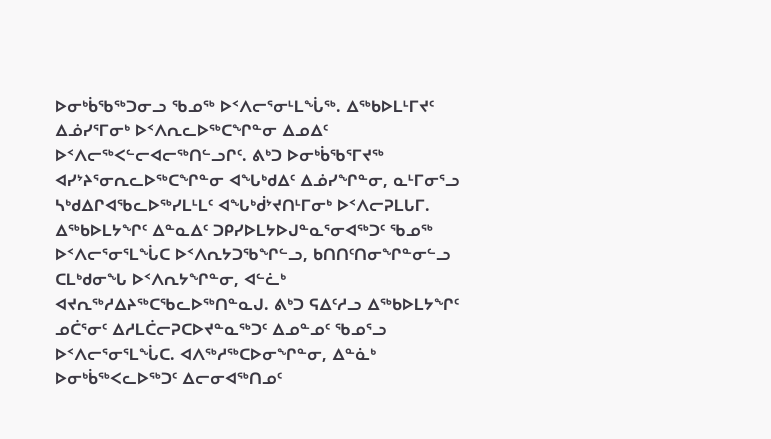ᐅᓂᒃᑳᖃᖅᑐᓂᓗ ᖃᓄᖅ ᐅᑉᐱᓕᕐᓂᒻᒪᖔᖅ. ᐃᖅᑲᐅᒪᒻᒥᔪᑦ ᐃᓅᓯᕐᒥᓂᒃ ᐅᑉᐱᕆᓚᐅᖅᑕᖏᓐᓂ ᐃᓄᐃᑦ ᐅᑉᐱᓕᖅᐸᓪᓕᐊᓕᖅᑎᓪᓗᒋᑦ. ᕕᒃᑐ ᐅᓂᒃᑳᖃᕐᒥᔪᖅ ᐊᓯᔾᔨᕐᓂᕆᓚᐅᖅᑕᖏᓐᓂ ᐊᖓᒃᑯᐃᑦ ᐃᓅᓯᖏᓐᓂ, ᓇᒻᒥᓂᕐᓗ ᓴᒃᑯᐃᒋᐊᖃᓚᐅᖅᓯᒪᒻᒪᑦ ᐊᖓᒃᑰᔾᔪᑎᒻᒥᓂᒃ ᐅᑉᐱᓕᕈᒪᒐᒥ.
ᐃᖅᑲᐅᒪᔭᖏᑦ ᐃᓐᓇᐃᑦ ᑐᑭᓯᐅᒪᔭᐅᒍᓐᓇᕐᓂᐊᖅᑐᑦ ᖃᓄᖅ ᐅᑉᐱᓕᕐᓂᕐᒪᖔᑕ ᐅᑉᐱᕆᔭᑐᖃᖏᓪᓗ, ᑲᑎᑎᑦᑎᓂᖏᓐᓂᓪᓗ ᑕᒪᒃᑯᓂᖓ ᐅᑉᐱᕆᔭᖏᓐᓂ, ᐊᓪᓛᒃ ᐊᔪᕆᖅᓱᐃᔨᖅᑕᖃᓚᐅᖅᑎᓐᓇᒍ. ᕕᒃᑐ ᕋᐃᑦᓱᓗ ᐃᖅᑲᐅᒪᔭᖏᑦ ᓄᑖᕐᓂᑦ ᐃᓱᒪᑖᓕᕈᑕᐅᔪᓐᓇᖅᑐᑦ ᐃᓄᓐᓄᑦ ᖃᓄᕐᓗ ᐅᑉᐱᓕᕐᓂᕐᒪᖔᑕ. ᐊᐱᖅᓱᖅᑕᐅᓂᖏᓐᓂ, ᐃᓐᓈᒃ ᐅᓂᒃᑳᖅᐸᓚᐅᖅᑐᑦ ᐃᓕᓂᐊᖅᑎᓄᑦ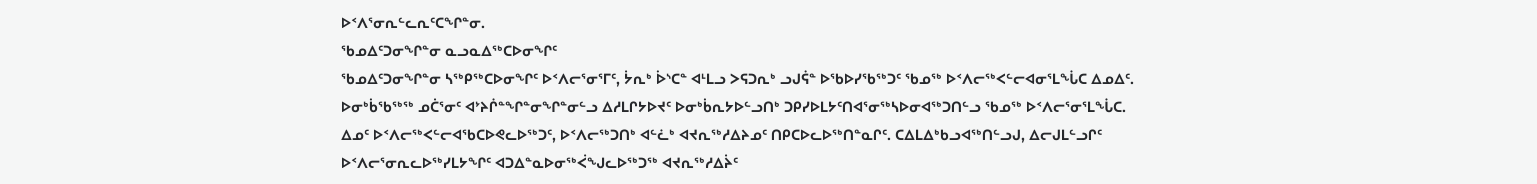ᐅᑉᐱᕐᓂᕆᓪᓚᕆᑦᑕᖏᓐᓂ.
ᖃᓄᐃᑦᑐᓂᖏᓐᓂ ᓇᓗᓇᐃᖅᑕᐅᓂᖏᑦ
ᖃᓄᐃᑦᑐᓂᖏᓐᓂ ᓴᖅᑭᖅᑕᐅᓂᖏᑦ ᐅᑉᐱᓕᕐᓂᕐᒥᑦ, ᔮᕆᒃ ᐆᔅᑕᓐ ᐊᒻᒪᓗ ᐳᕋᑐᕆᒃ ᓗᒍᕌᓐ ᐅᖃᐅᓯᖃᖅᑐᑦ ᖃᓄᖅ ᐅᑉᐱᓕᖅᐸᓪᓕᐊᓂᕐᒪᖔᑕ ᐃᓄᐃᑦ. ᐅᓂᒃᑳᖃᖅᖅ ᓄᑖᕐᓂᑦ ᐊᔾᔨᒌᓐᖏᓐᓂᖏᓐᓂᓪᓗ ᐃᓱᒪᒋᔭᐅᔪᑦ ᐅᓂᒃᑳᕆᔭᐅᓪᓗᑎᒃ ᑐᑭᓯᐅᒪᔭᑦᑎᐊᕐᓂᖅᓴᐅᓂᐊᖅᑐᑎᓪᓗ ᖃᓄᖅ ᐅᑉᐱᓕᕐᓂᕐᒪᖔᑕ. ᐃᓄᑦ ᐅᑉᐱᓕᖅᐸᓪᓕᐊᖃᑕᐅᕙᓚᐅᖅᑐᑦ, ᐅᑉᐱᓕᖅᑐᑎᒃ ᐊᓪᓛᒃ ᐊᔪᕆᖅᓱᐃᔨᓄᑦ ᑎᑭᑕᐅᓚᐅᖅᑎᓐᓇᒋᑦ. ᑕᐃᒪᐃᒃᑲᓗᐊᖅᑎᓪᓗᒍ, ᐃᓕᒍᒪᓪᓗᒋᑦ ᐅᑉᐱᓕᕐᓂᕆᓚᐅᖅᓯᒪᔭᖏᑦ ᐊᑐᐃᓐᓇᐅᓂᖅᐹᖑᓚᐅᖅᑐᖅ ᐊᔪᕆᖅᓱᐃᔩᑦ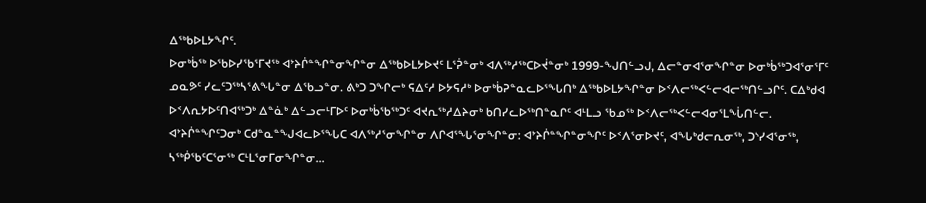ᐃᖅᑲᐅᒪᔭᖏᑦ.
ᐅᓂᒃᑳᖅ ᐅᖃᐅᓯᖃᕐᒥᔪᖅ ᐊᔾᔨᒌᓐᖏᓐᓂᖏᓐᓂ ᐃᖅᑲᐅᒪᔭᐅᔪᑦ ᒪᕐᕉᓐᓂᒃ ᐊᐱᖅᓱᖅᑕᐅᔫᓐᓂᒃ 1999-ᖑᑎᓪᓗᒍ, ᐃᓕᓐᓂᐊᕐᓂᖏᓐᓂ ᐅᓂᒃᑳᖅᑐᐊᕐᓂᕐᒥᑦ ᓄᓇᕗᑦ ᓯᓚᑦᑐᖅᓴᕐᕕᖓᓐᓂ ᐃᖃᓗᓐᓂ. ᕕᒃᑐ ᑐᖏᓕᒃ ᕋᐃᑦᓱ ᐅᔭᕋᓱᒃ ᐅᓂᒃᑳᕈᓐᓇᓚᐅᕐᖓᑎᒃ ᐃᖅᑲᐅᒪᔭᖏᓐᓂ ᐅᑉᐱᓕᖅᐸᓪᓕᐊᓕᖅᑎᓪᓗᒋᑦ. ᑕᐃᒃᑯᐊ ᐅᑉᐱᕆᔭᐅᑦᑎᐊᖅᑐᒃ ᐃᓐᓈᒃ ᐃᓪᓗᓕᒻᒥᐅᑦ ᐅᓂᒃᑳᖃᖅᑐᑦ ᐊᔪᕆᖅᓱᐃᔨᓂᒃ ᑲᑎᓯᓚᐅᖅᑎᓐᓇᒋᑦ ᐊᒻᒪᓗ ᖃᓄᖅ ᐅᑉᐱᓕᖅᐸᓪᓕᐊᓂᕐᒪᖔᑎᓪᓕ.
ᐊᔾᔨᒌᓐᖏᑦᑐᓂᒃ ᑕᑯᓐᓇᓐᖑᐊᓚᐅᕐᖓᑕ ᐊᐱᖅᓱᕐᓂᖏᓐᓂ ᐱᒋᐊᕐᖓᕐᓂᖏᓐᓂ: ᐊᔾᔨᒌᓐᖏᓐᓂᖏᑦ ᐅᑉᐱᕐᓂᐅᔪᑦ, ᐊᖓᒃᑯᓕᕆᓂᖅ, ᑐᔅᓯᐊᕐᓂᖅ, ᓴᖅᑮᖃᑦᑕᕐᓂᖅ ᑕᒻᒪᕐᓂᒥᓂᖏᓐᓂ...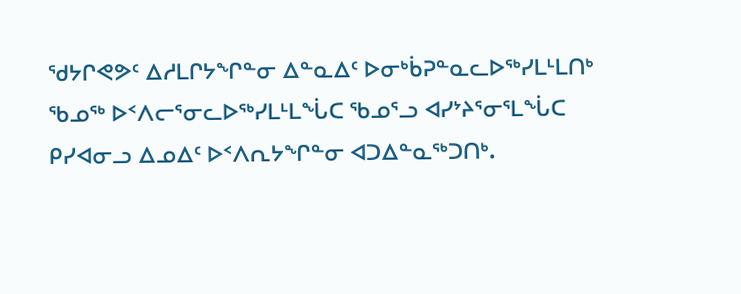ᖁᔭᒋᕙᕗᑦ ᐃᓱᒪᒋᔭᖏᓐᓂ ᐃᓐᓇᐃᑦ ᐅᓂᒃᑳᕈᓐᓇᓚᐅᖅᓯᒪᒻᒪᑎᒃ ᖃᓄᖅ ᐅᑉᐱᓕᕐᓂᓚᐅᖅᓯᒪᒻᒪᖔᑕ ᖃᓄᕐᓗ ᐊᓯᔾᔨᕐᓂᕐᒪᖔᑕ ᑭᓯᐊᓂᓗ ᐃᓄᐃᑦ ᐅᑉᐱᕆᔭᖏᓐᓂ ᐊᑐᐃᓐᓇᖅᑐᑎᒃ.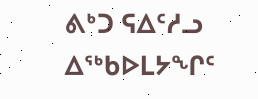ᕕᒃᑐ ᕋᐃᑦᓱᓗ ᐃᖅᑲᐅᒪᔭᖏᑦ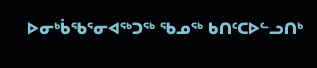ᐅᓂᒃᑳᖃᕐᓂᐊᖅᑐᖅ ᖃᓄᖅ ᑲᑎᑦᑕᐅᓪᓗᑎᒃ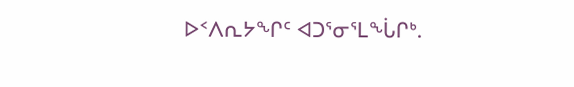ᐅᑉᐱᕆᔭᖏᑦ ᐊᑐᕐᓂᕐᒪᖔᒋᒃ.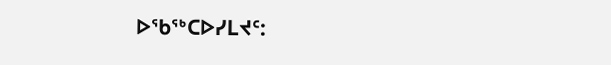ᐅᖃᖅᑕᐅᓯᒪᔪᑦ: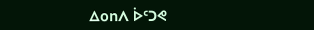ᐃonᐱ ᐆᑦᑐᕙ